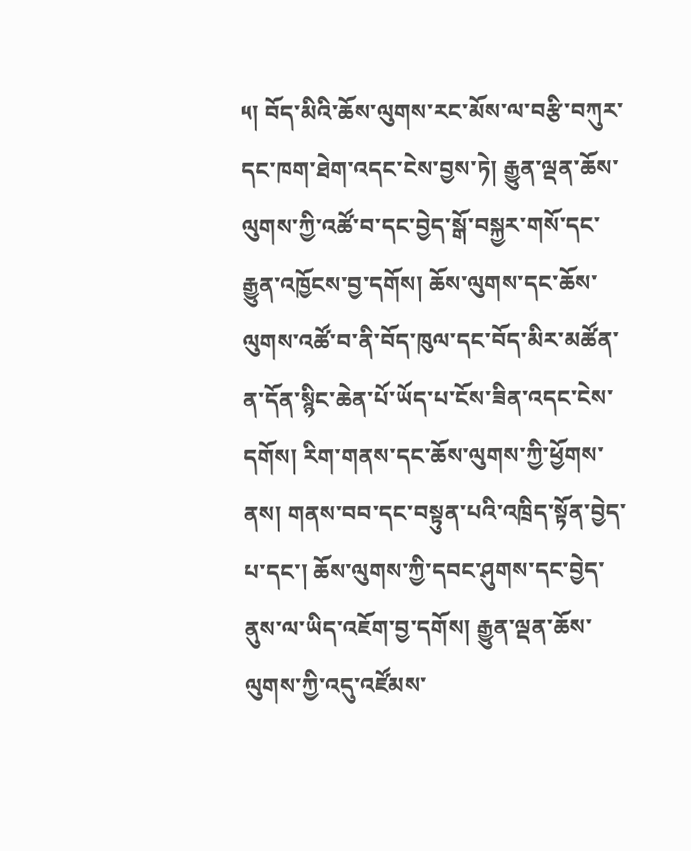༥། བོད་མིའི་ཆོས་ལུགས་རང་མོས་ལ་བརྩི་བཀུར་དང་ཁག་ཐེག་འདང་ངེས་བྱས་ཏེ། རྒྱུན་ལྡན་ཆོས་ལུགས་ཀྱི་འཚོ་བ་དང་བྱེད་སྒོ་བསྐྱར་གསོ་དང་རྒྱུན་འཁྱོངས་བྱ་དགོས། ཆོས་ལུགས་དང་ཆོས་ལུགས་འཚོ་བ་ནི་བོད་ཁུལ་དང་བོད་མིར་མཚོན་ན་དོན་སྙིང་ཆེན་པོ་ཡོད་པ་ངོས་ཟིན་འདང་ངེས་དགོས། རིག་གནས་དང་ཆོས་ལུགས་ཀྱི་ཕྱོགས་ནས། གནས་བབ་དང་བསྟུན་པའི་འཁྲིད་སྟོན་བྱེད་པ་དང་། ཆོས་ལུགས་ཀྱི་དབང་ཤུགས་དང་བྱེད་ནུས་ལ་ཡིད་འཇོག་བྱ་དགོས། རྒྱུན་ལྡན་ཆོས་ལུགས་ཀྱི་འདུ་འཛོམས་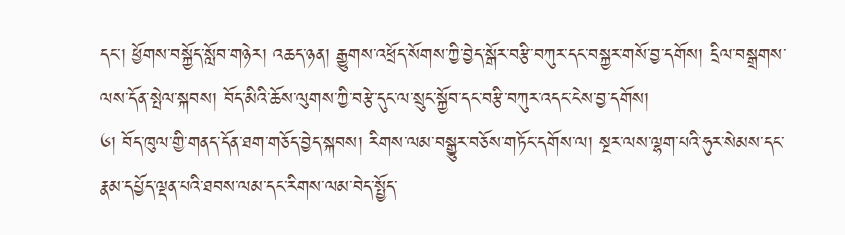དང་། ཕྱོགས་བསྐྱོད་སློབ་གཉེར། འཆད་ཉན། རྒྱུགས་འཕྲོད་སོགས་ཀྱི་བྱེད་སྒོར་བརྩི་བཀུར་དང་བསྐྱར་གསོ་བྱ་དགོས། དྲིལ་བསྒྲགས་ལས་དོན་སྤེལ་སྐབས། བོད་མིའི་ཆོས་ལུགས་ཀྱི་བརྩེ་དུང་ལ་སྲུང་སྐྱོབ་དང་བརྩི་བཀུར་འདང་ངེས་བྱ་དགོས།
༦། བོད་ཁུལ་གྱི་གནད་དོན་ཐག་གཅོད་བྱེད་སྐབས། རིགས་ལམ་བསྒྱུར་བཅོས་གཏོང་དགོས་ལ། སྔར་ལས་ལྷག་པའི་ཧུར་སེམས་དང་རྣམ་དཔྱོད་ལྡན་པའི་ཐབས་ལམ་དང་རིགས་ལམ་བེད་སྤྱོད་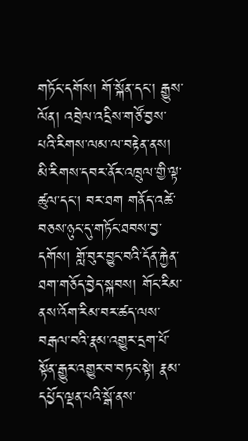གཏོང་དགོས། གོ་སྐོན་དང་། རྒྱུས་ལོན། འབྲེལ་འདྲིས་གཙོ་བྱས་པའི་རིགས་ལམ་ལ་བརྟེན་ནས། མི་རིགས་དབར་ནོར་འཁྲུལ་གྱི་ལྟ་ཚུལ་དང་། བར་ཐག གནོད་འཚེ་བཅས་ཉུང་དུ་གཏོང་ཐབས་བྱ་དགོས། གློ་བུར་བྱུང་བའི་དོན་རྐྱེན་ཐག་གཅོད་བྱེད་སྐབས། གོང་རིམ་ནས་འོག་རིམ་བར་ཚད་ལས་བརྒལ་བའི་རྣམ་འགྱུར་དྲག་པོ་སྟོན་རྒྱུར་འགྱུར་བ་བཏང་སྟེ། རྣམ་དཔྱོད་ལྡན་པའི་སྒོ་ནས་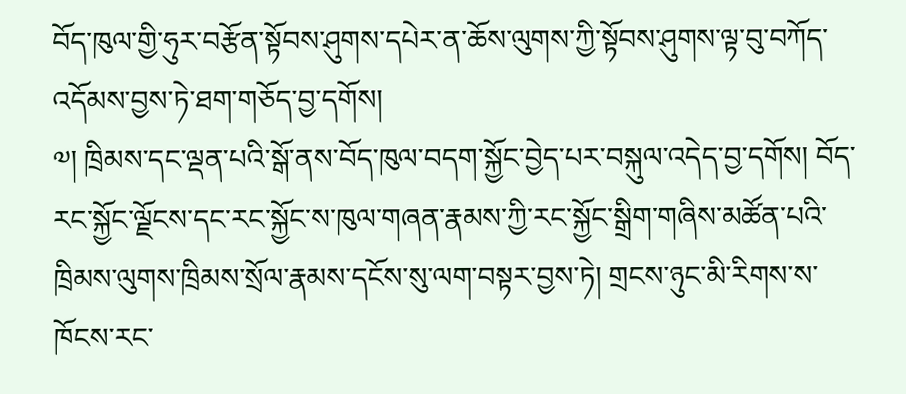བོད་ཁུལ་གྱི་ཧུར་བརྩོན་སྟོབས་ཤུགས་དཔེར་ན་ཆོས་ལུགས་ཀྱི་སྟོབས་ཤུགས་ལྟ་བུ་བཀོད་འདོམས་བྱས་ཏེ་ཐག་གཅོད་བྱ་དགོས།
༧། ཁྲིམས་དང་ལྡན་པའི་སྒོ་ནས་བོད་ཁུལ་བདག་སྐྱོང་བྱེད་པར་བསྐུལ་འདེད་བྱ་དགོས། བོད་རང་སྐྱོང་ལྗོངས་དང་རང་སྐྱོང་ས་ཁུལ་གཞན་རྣམས་ཀྱི་རང་སྐྱོང་སྒྲིག་གཞིས་མཚོན་པའི་ཁྲིམས་ལུགས་ཁྲིམས་སྲོལ་རྣམས་དངོས་སུ་ལག་བསྟར་བྱས་ཏེ། གྲངས་ཉུང་མི་རིགས་ས་ཁོངས་རང་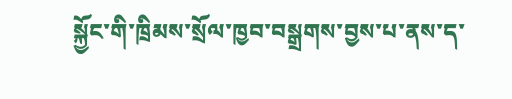སྐྱོང་གི་ཁྲིམས་སྲོལ་ཁྱབ་བསྒྲགས་བྱས་པ་ནས་ད་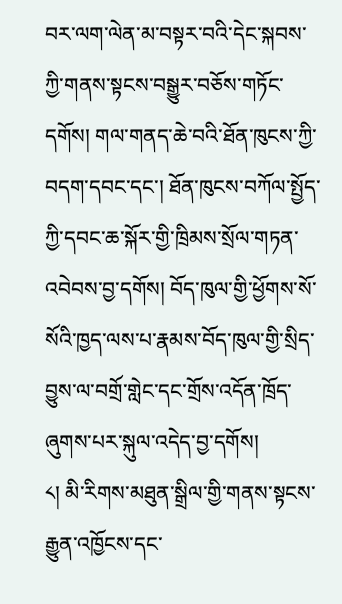བར་ལག་ལེན་མ་བསྟར་བའི་དེང་སྐབས་ཀྱི་གནས་སྟངས་བསྒྱུར་བཅོས་གཏོང་དགོས། གལ་གནད་ཆེ་བའི་ཐོན་ཁུངས་ཀྱི་བདག་དབང་དང་། ཐོན་ཁུངས་བཀོལ་སྤྱོད་ཀྱི་དབང་ཆ་སྐོར་གྱི་ཁྲིམས་སྲོལ་གཏན་འབེབས་བྱ་དགོས། བོད་ཁུལ་གྱི་ཕྱོགས་སོ་སོའི་ཁྱད་ལས་པ་རྣམས་བོད་ཁུལ་གྱི་སྲིད་བྱུས་ལ་བགྲོ་གླེང་དང་གྲོས་འདོན་ཁྲོད་ཞུགས་པར་སྐུལ་འདེད་བྱ་དགོས།
༨། མི་རིགས་མཐུན་སྒྲིལ་གྱི་གནས་སྟངས་རྒྱུན་འཁྱོངས་དང་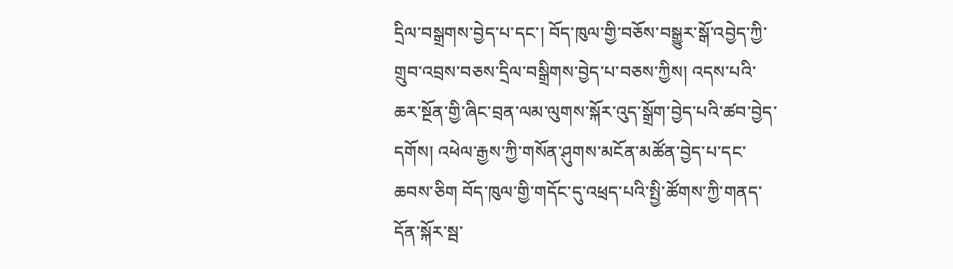དྲིལ་བསྒྲགས་བྱེད་པ་དང་། བོད་ཁུལ་གྱི་བཅོས་བསྒྱུར་སྒོ་འབྱེད་ཀྱི་གྲུབ་འབྲས་བཅས་དྲིལ་བསྒྲིགས་བྱེད་པ་བཅས་ཀྱིས། འདས་པའི་ཆར་སྔོན་གྱི་ཞིང་བྲན་ལམ་ལུགས་སྐོར་འུད་སྒྲོག་བྱེད་པའི་ཚབ་བྱེད་དགོས། འཕེལ་རྒྱས་ཀྱི་གསོན་ཤུགས་མངོན་མཚོན་བྱེད་པ་དང་ཆབས་ཅིག བོད་ཁུལ་གྱི་གདོང་དུ་འཕྲད་པའི་སྤྱི་ཚོགས་ཀྱི་གནད་དོན་སྐོར་སྦ་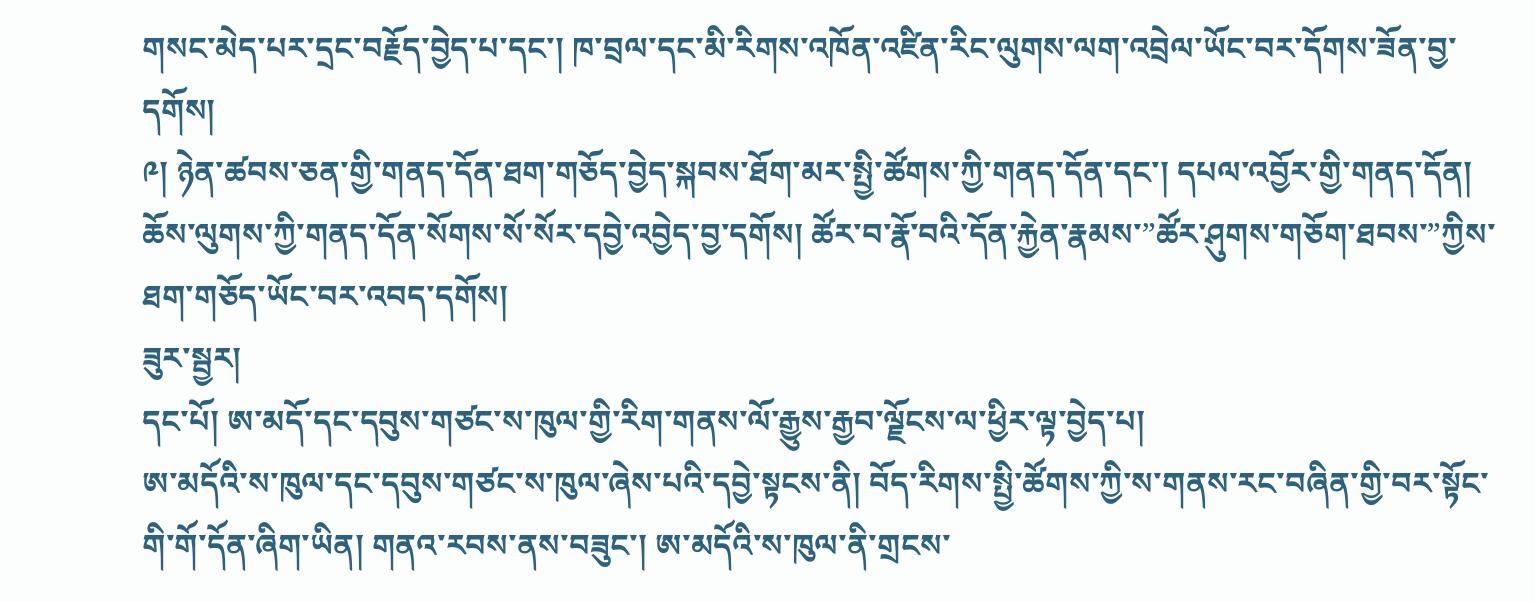གསང་མེད་པར་དྲང་བརྗོད་བྱེད་པ་དང་། ཁ་བྲལ་དང་མི་རིགས་འཁོན་འཛིན་རིང་ལུགས་ལག་འབྲེལ་ཡོང་བར་དོགས་ཟོན་བྱ་དགོས།
༩། ཉེན་ཚབས་ཅན་གྱི་གནད་དོན་ཐག་གཅོད་བྱེད་སྐབས་ཐོག་མར་སྤྱི་ཚོགས་ཀྱི་གནད་དོན་དང་། དཔལ་འབྱོར་གྱི་གནད་དོན། ཆོས་ལུགས་ཀྱི་གནད་དོན་སོགས་སོ་སོར་དབྱེ་འབྱེད་བྱ་དགོས། ཚོར་བ་རྣོ་བའི་དོན་རྐྱེན་རྣམས་”ཚོར་ཤུགས་གཅོག་ཐབས་”ཀྱིས་ཐག་གཅོད་ཡོང་བར་འབད་དགོས།
ཟུར་སྦྱར།
དང་པོ། ཨ་མདོ་དང་དབུས་གཙང་ས་ཁུལ་གྱི་རིག་གནས་ལོ་རྒྱུས་རྒྱབ་ལྗོངས་ལ་ཕྱིར་ལྟ་བྱེད་པ།
ཨ་མདོའི་ས་ཁུལ་དང་དབུས་གཙང་ས་ཁུལ་ཞེས་པའི་དབྱེ་སྟངས་ནི། བོད་རིགས་སྤྱི་ཚོགས་ཀྱི་ས་གནས་རང་བཞིན་གྱི་བར་སྟོང་གི་གོ་དོན་ཞིག་ཡིན། གནའ་རབས་ནས་བཟུང་། ཨ་མདོའི་ས་ཁུལ་ནི་གྲངས་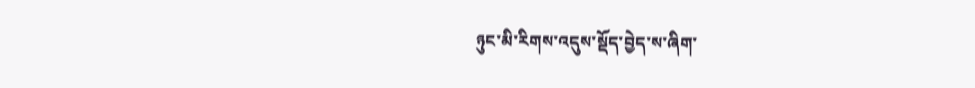ཉུང་མི་རིགས་འདུས་སྡོད་བྱེད་ས་ཞིག་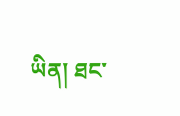ཡིན། ཐང་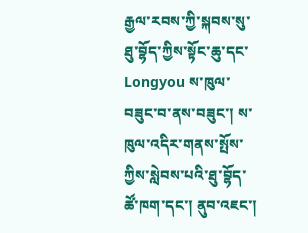རྒྱལ་རབས་ཀྱི་སྐབས་སུ་ཐུ་བྷོད་ཀྱིས་སྟོང་ཆུ་དང་ Longyou ས་ཁུལ་བཟུང་བ་ནས་བཟུང་། ས་ཁུལ་འདིར་གནས་སྤོས་ཀྱིས་སླེབས་པའི་ཐུ་བྷོད་ཚོ་ཁག་དང་། ནུབ་འཇང་།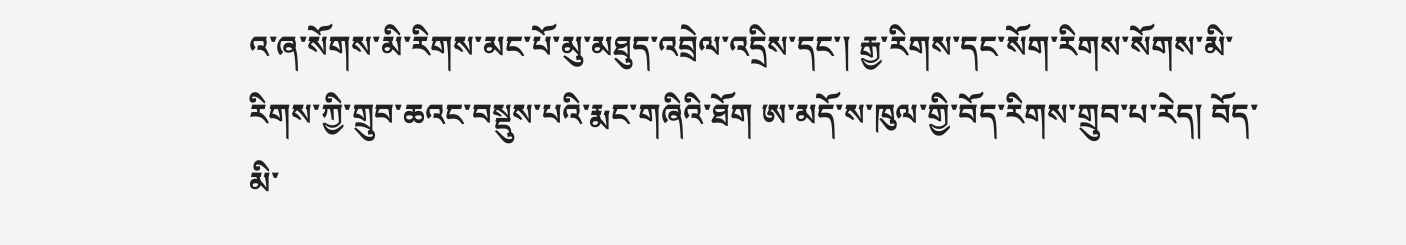འ་ཞ་སོགས་མི་རིགས་མང་པོ་མུ་མཐུད་འབྲེལ་འདྲིས་དང་། རྒྱ་རིགས་དང་སོག་རིགས་སོགས་མི་རིགས་ཀྱི་གྲུབ་ཆའང་བསྡུས་པའི་རྨང་གཞིའི་ཐོག ཨ་མདོ་ས་ཁུལ་གྱི་བོད་རིགས་གྲུབ་པ་རེད། བོད་མི་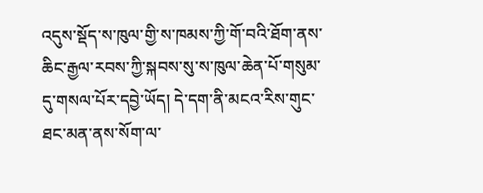འདུས་སྡོད་ས་ཁུལ་གྱི་ས་ཁམས་ཀྱི་གོ་བའི་ཐོག་ནས་ཆིང་རྒྱལ་རབས་ཀྱི་སྐབས་སུ་ས་ཁུལ་ཆེན་པོ་གསུམ་དུ་གསལ་པོར་དབྱེ་ཡོད། དེ་དག་ནི་མངའ་རིས་གུང་ཐང་མན་ནས་སོག་ལ་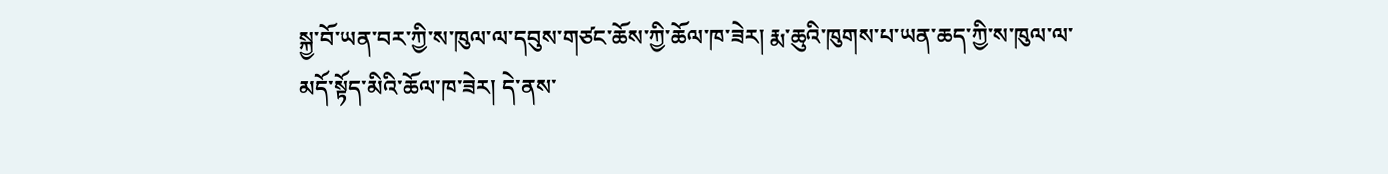སྐྱ་བོ་ཡན་བར་ཀྱི་ས་ཁུལ་ལ་དབུས་གཙང་ཆོས་ཀྱི་ཆོལ་ཁ་ཟེར། རྨ་ཆུའི་ཁུགས་པ་ཡན་ཆད་ཀྱི་ས་ཁུལ་ལ་མདོ་སྟོད་མིའི་ཆོལ་ཁ་ཟེར། དེ་ནས་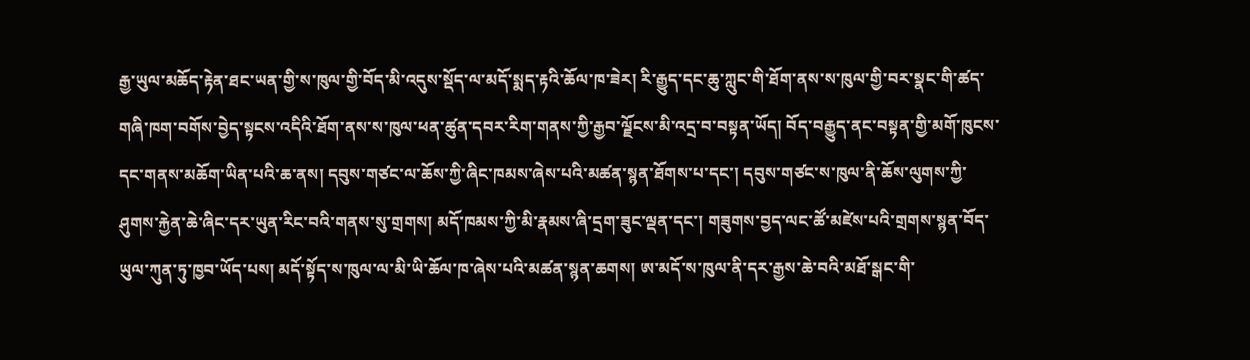རྒྱ་ཡུལ་མཆོད་རྟེན་ཐང་ཡན་གྱི་ས་ཁུལ་གྱི་བོད་མི་འདུས་སྡོད་ལ་མདོ་སྨད་རྟའི་ཆོལ་ཁ་ཟེར། རི་རྒྱུད་དང་ཆུ་ཀླུང་གི་ཐོག་ནས་ས་ཁུལ་གྱི་བར་སྣང་གི་ཚད་གཞི་ཁག་བགོས་བྱེད་སྟངས་འདིའི་ཐོག་ནས་ས་ཁུལ་ཕན་ཚུན་དབར་རིག་གནས་ཀྱི་རྒྱབ་ལྗོངས་མི་འདྲ་བ་བསྟན་ཡོད། བོད་བརྒྱུད་ནང་བསྟན་གྱི་མགོ་ཁུངས་དང་གནས་མཆོག་ཡིན་པའི་ཆ་ནས། དབུས་གཙང་ལ་ཆོས་ཀྱི་ཞིང་ཁམས་ཞེས་པའི་མཚན་སྙན་ཐོགས་པ་དང་། དབུས་གཙང་ས་ཁུལ་ནི་ཆོས་ལུགས་ཀྱི་ཤུགས་རྐྱེན་ཆེ་ཞིང་དར་ཡུན་རིང་བའི་གནས་སུ་གྲགས། མདོ་ཁམས་ཀྱི་མི་རྣམས་ཞི་དྲག་ཟུང་ལྡན་དང་། གཟུགས་བྱད་ལང་ཚོ་མཛེས་པའི་གྲགས་སྙན་བོད་ཡུལ་ཀུན་ཏུ་ཁྱབ་ཡོད་པས། མདོ་སྟོད་ས་ཁུལ་ལ་མི་ཡི་ཆོལ་ཁ་ཞེས་པའི་མཚན་སྙན་ཆགས། ཨ་མདོ་ས་ཁུལ་ནི་དར་རྒྱས་ཆེ་བའི་མཐོ་སྒང་གི་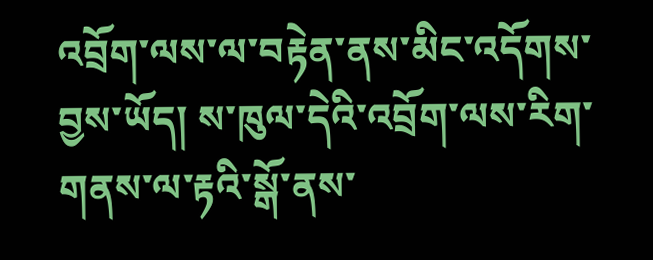འབྲོག་ལས་ལ་བརྟེན་ནས་མིང་འདོགས་བྱས་ཡོད། ས་ཁུལ་དེའི་འབྲོག་ལས་རིག་གནས་ལ་རྟའི་སྒོ་ནས་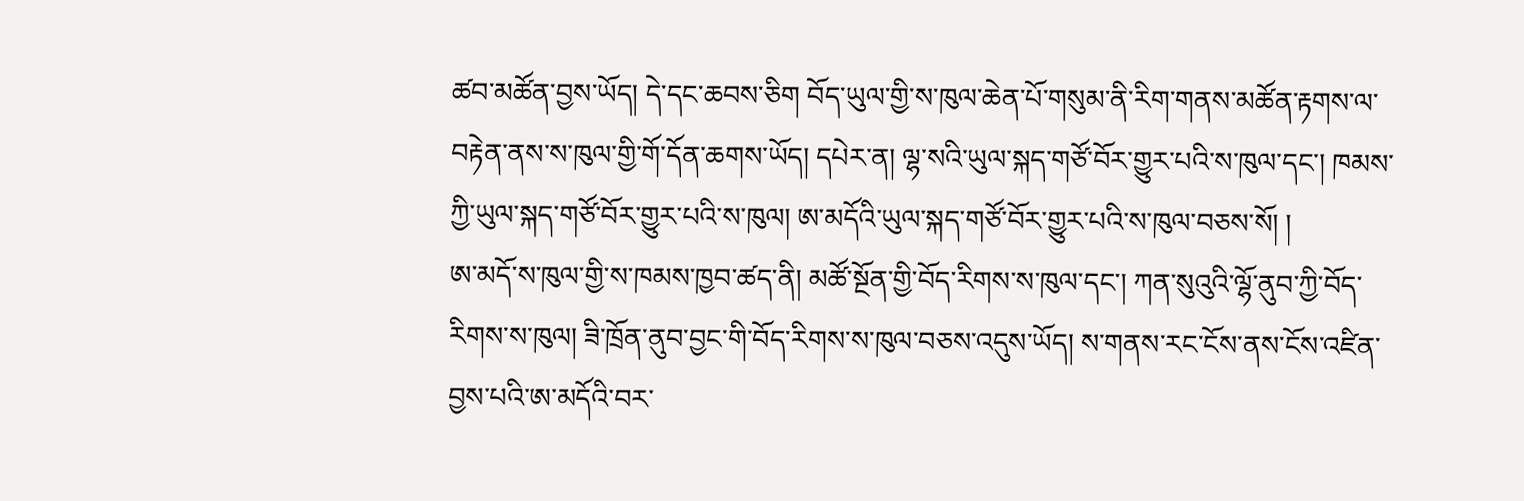ཚབ་མཚོན་བྱས་ཡོད། དེ་དང་ཆབས་ཅིག བོད་ཡུལ་གྱི་ས་ཁུལ་ཆེན་པོ་གསུམ་ནི་རིག་གནས་མཚོན་རྟགས་ལ་བརྟེན་ནས་ས་ཁུལ་གྱི་གོ་དོན་ཆགས་ཡོད། དཔེར་ན། ལྷ་སའི་ཡུལ་སྐད་གཙོ་བོར་གྱུར་པའི་ས་ཁུལ་དང་། ཁམས་ཀྱི་ཡུལ་སྐད་གཙོ་བོར་གྱུར་པའི་ས་ཁུལ། ཨ་མདོའི་ཡུལ་སྐད་གཙོ་བོར་གྱུར་པའི་ས་ཁུལ་བཅས་སོ། །
ཨ་མདོ་ས་ཁུལ་གྱི་ས་ཁམས་ཁྱབ་ཚད་ནི། མཚོ་སྔོན་གྱི་བོད་རིགས་ས་ཁུལ་དང་། ཀན་སུའུའི་ལྷོ་ནུབ་ཀྱི་བོད་རིགས་ས་ཁུལ། ཟི་ཁྲོན་ནུབ་བྱང་གི་བོད་རིགས་ས་ཁུལ་བཅས་འདུས་ཡོད། ས་གནས་རང་ངོས་ནས་ངོས་འཛིན་བྱས་པའི་ཨ་མདོའི་བར་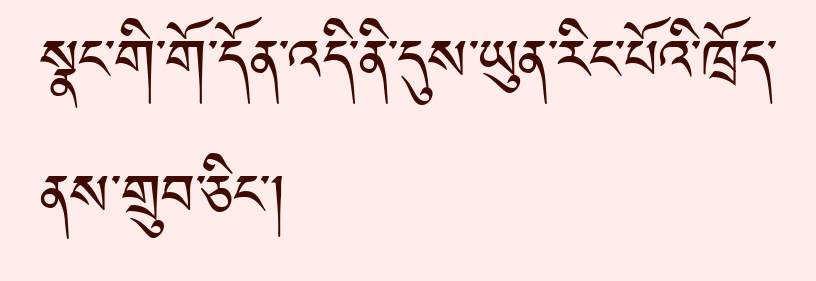སྣང་གི་གོ་དོན་འདི་ནི་དུས་ཡུན་རིང་པོའི་ཁྲོད་ནས་གྲུབ་ཅིང་།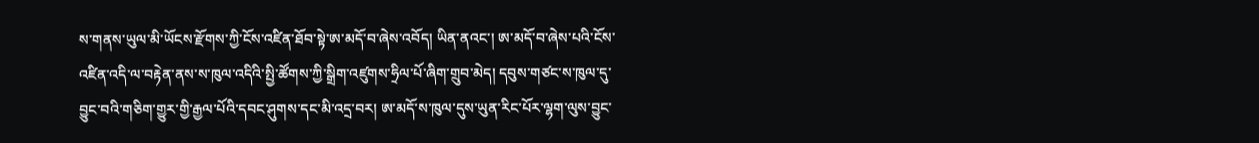ས་གནས་ཡུལ་མི་ཡོངས་རྫོགས་ཀྱི་ངོས་འཛིན་ཐོབ་སྟེ་ཨ་མདོ་བ་ཞེས་འབོད། ཡིན་ནའང་། ཨ་མདོ་བ་ཞེས་པའི་ངོས་འཛིན་འདི་ལ་བརྟེན་ནས་ས་ཁུལ་འདིའི་སྤྱི་ཚོགས་ཀྱི་སྒྲིག་འཛུགས་ཧྲིལ་པོ་ཞིག་གྲུབ་མེད། དབུས་གཙང་ས་ཁུལ་དུ་བྱུང་བའི་གཅིག་གྱུར་གྱི་རྒྱལ་པོའི་དབང་ཤུགས་དང་མི་འདྲ་བར། ཨ་མདོ་ས་ཁུལ་དུས་ཡུན་རིང་པོར་ལྷག་ལུས་བྱུང་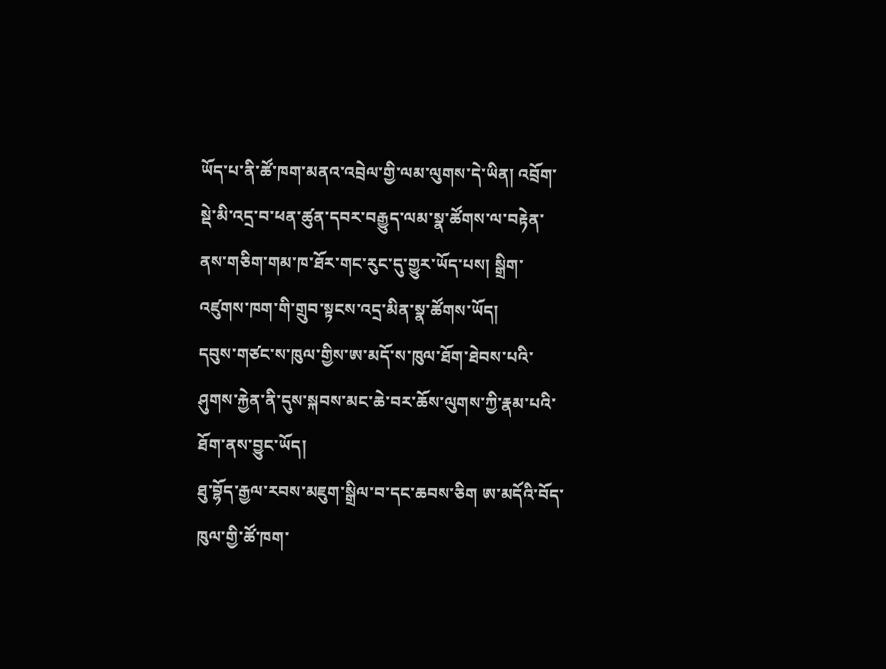ཡོད་པ་ནི་ཚོ་ཁག་མནའ་འབྲེལ་གྱི་ལམ་ལུགས་དེ་ཡིན། འབྲོག་སྡེ་མི་འདྲ་བ་ཕན་ཚུན་དབར་བརྒྱུད་ལམ་སྣ་ཚོགས་ལ་བརྟེན་ནས་གཅིག་གམ་ཁ་ཐོར་གང་རུང་དུ་གྱུར་ཡོད་པས། སྒྲིག་འཛུགས་ཁག་གི་གྲུབ་སྟངས་འདྲ་མིན་སྣ་ཚོགས་ཡོད།
དབུས་གཙང་ས་ཁུལ་གྱིས་ཨ་མདོ་ས་ཁུལ་ཐོག་ཐེབས་པའི་ཤུགས་རྐྱེན་ནི་དུས་སྐབས་མང་ཆེ་བར་ཆོས་ལུགས་ཀྱི་རྣམ་པའི་ཐོག་ནས་བྱུང་ཡོད།
ཐུ་བྷོད་རྒྱལ་རབས་མཇུག་སྒྲིལ་བ་དང་ཆབས་ཅིག ཨ་མདོའི་བོད་ཁུལ་གྱི་ཚོ་ཁག་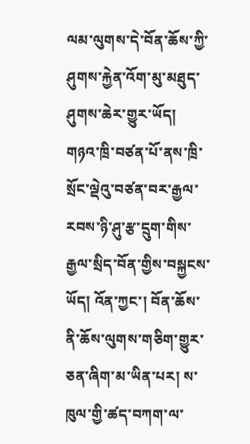ལམ་ལུགས་དེ་བོན་ཆོས་ཀྱི་ཤུགས་རྐྱེན་འོག་མུ་མཐུད་ཤུགས་ཆེར་གྱུར་ཡོད། གཉའ་ཁྲི་བཙན་པོ་ནས་ཁྲི་སྲོང་ལྡེའུ་བཙན་བར་རྒྱལ་རབས་ཉི་ཤུ་རྩ་དྲུག་གིས་རྒྱལ་སྲིད་བོན་གྱིས་བསྐྱངས་ཡོད། འོན་ཀྱང་། བོན་ཆོས་ནི་ཆོས་ལུགས་གཅིག་གྱུར་ཅན་ཞིག་མ་ཡིན་པར། ས་ཁུལ་གྱི་ཚད་བཀག་ལ་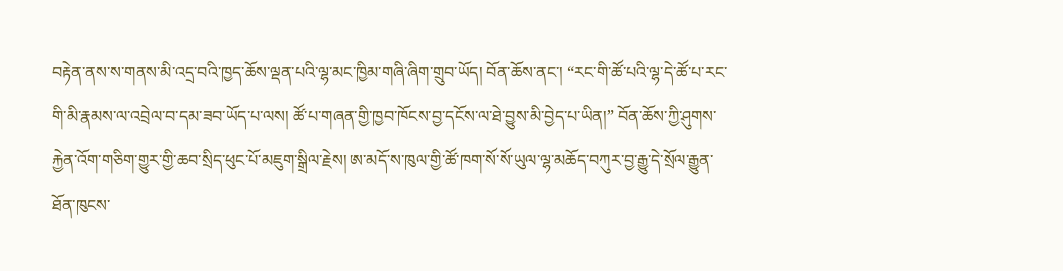བརྟེན་ནས་ས་གནས་མི་འདྲ་བའི་ཁྱད་ཆོས་ལྡན་པའི་ལྷ་མང་ཁྱིམ་གཞི་ཞིག་གྲུབ་ཡོད། བོན་ཆོས་ནང་། “རང་གི་ཚོ་པའི་ལྷ་དེ་ཚོ་པ་རང་གི་མི་རྣམས་ལ་འབྲེལ་བ་དམ་ཟབ་ཡོད་པ་ལས། ཚོ་པ་གཞན་གྱི་ཁྱབ་ཁོངས་བྱ་དངོས་ལ་ཐེ་བྱུས་མི་བྱེད་པ་ཡིན།” བོན་ཆོས་ཀྱི་ཤུགས་རྐྱེན་འོག་གཅིག་གྱུར་གྱི་ཆབ་སྲིད་ཕུང་པོ་མཇུག་སྒྲིལ་རྗེས། ཨ་མདོ་ས་ཁུལ་གྱི་ཚོ་ཁག་སོ་སོ་ཡུལ་ལྷ་མཆོད་བཀུར་བྱ་རྒྱུ་དེ་སྲོལ་རྒྱུན་ཐོན་ཁུངས་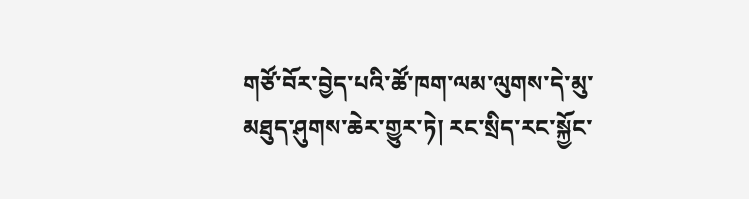གཙོ་བོར་བྱེད་པའི་ཚོ་ཁག་ལམ་ལུགས་དེ་མུ་མཐུད་ཤུགས་ཆེར་གྱུར་ཏེ། རང་སྲིད་རང་སྐྱོང་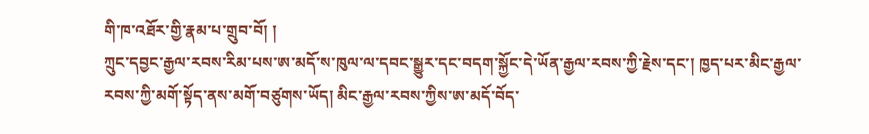གི་ཁ་འཐོར་གྱི་རྣམ་པ་གྲུབ་བོ། །
ཀྲུང་དབྱང་རྒྱལ་རབས་རིམ་པས་ཨ་མདོ་ས་ཁུལ་ལ་དབང་སྒྱུར་དང་བདག་སྐྱོང་དེ་ཡོན་རྒྱལ་རབས་ཀྱི་རྗེས་དང་། ཁྱད་པར་མིང་རྒྱལ་རབས་ཀྱི་མགོ་སྟོད་ནས་མགོ་བཙུགས་ཡོད། མིང་རྒྱལ་རབས་ཀྱིས་ཨ་མདོ་བོད་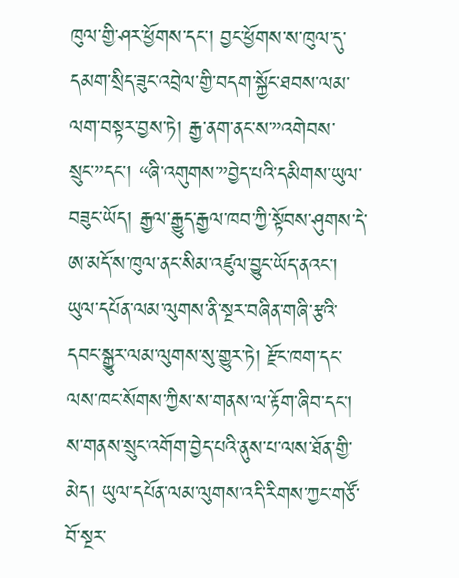ཁུལ་གྱི་ཤར་ཕྱོགས་དང་། བྱང་ཕྱོགས་ས་ཁུལ་དུ་དམག་སྲིད་ཟུང་འབྲེལ་གྱི་བདག་སྐྱོང་ཐབས་ལམ་ལག་བསྟར་བྱས་ཏེ། རྒྱ་ནག་ནང་ས་”འགེབས་སྲུང་”དང་། “ཞི་འགུགས་”བྱེད་པའི་དམིགས་ཡུལ་བཟུང་ཡོད། རྒྱལ་རྒྱུད་རྒྱལ་ཁབ་ཀྱི་སྟོབས་ཤུགས་དེ་ཨ་མདོ་ས་ཁུལ་ནང་སིམ་འཛུལ་བྱུང་ཡོད་ནའང་། ཡུལ་དཔོན་ལམ་ལུགས་ནི་སྔར་བཞིན་གཞི་རྩའི་དབང་སྒྱུར་ལམ་ལུགས་སུ་གྱུར་ཏེ། རྫོང་ཁག་དང་ལས་ཁང་སོགས་ཀྱིས་ས་གནས་ལ་རྟོག་ཞིབ་དང་། ས་གནས་སྲུང་འགོག་བྱེད་པའི་ནུས་པ་ལས་ཐོན་གྱི་མེད། ཡུལ་དཔོན་ལམ་ལུགས་འདི་རིགས་ཀྱང་གཙོ་བོ་སྔར་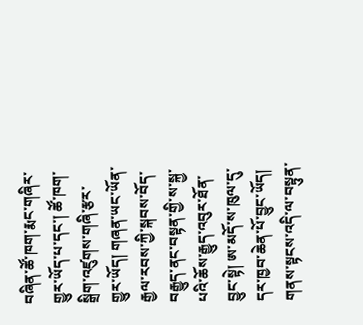བཞིན་ཚོ་ཁག་རྨང་གཞིར་གྱུར་ཡོད་པ་དང་། ཚོ་ཁག་སྒྲིག་འཛུགས་གཞི་རྩར་གྱུར་ཡོད། གཞན་ཡང་ཡོན་རྒྱལ་རབས་ཀྱི་སྐབས་བོད་བརྒྱུད་ནང་བསྟན་གྱི་ས་སྐྱ་པའི་ཆོས་རྒྱུད་འབུར་ཐོན་བྱུང་སྟེ། ཨ་མདོ་ས་ཁུལ་དུ་དར་ཁྱབ་ཆེན་པོ་བྱུང་ཡོད། གནས་སྟངས་འདི་ལ་བསྟུན་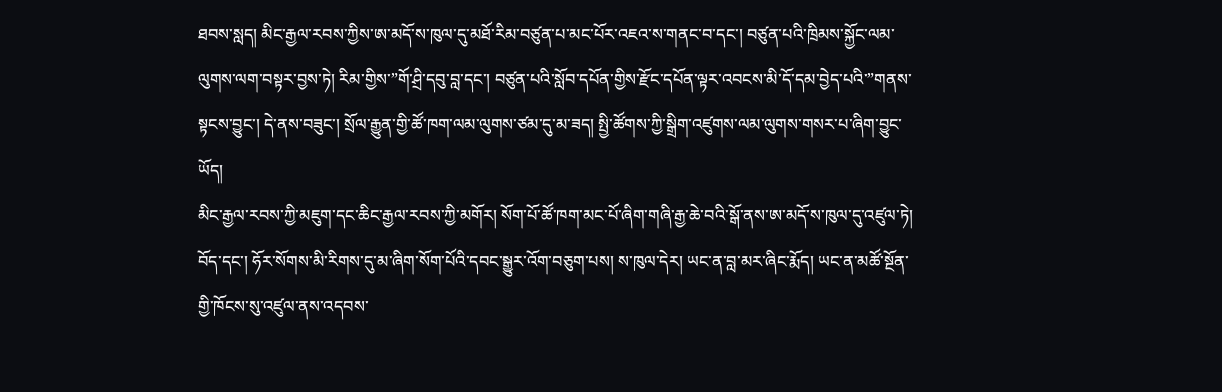ཐབས་སླད། མིང་རྒྱལ་རབས་ཀྱིས་ཨ་མདོ་ས་ཁུལ་དུ་མཐོ་རིམ་བཙུན་པ་མང་པོར་འཇའ་ས་གནང་བ་དང་། བཙུན་པའི་ཁྲིམས་སྐྱོང་ལམ་ལུགས་ལག་བསྟར་བྱས་ཏེ། རིམ་གྱིས་”གོ་ཤྲི་དབུ་བླ་དང་། བཙུན་པའི་སློབ་དཔོན་གྱིས་རྫོང་དཔོན་ལྟར་འབངས་མི་དོ་དམ་བྱེད་པའི་”གནས་སྟངས་བྱུང་། དེ་ནས་བཟུང་། སྲོལ་རྒྱུན་གྱི་ཚོ་ཁག་ལམ་ལུགས་ཙམ་དུ་མ་ཟད། སྤྱི་ཚོགས་ཀྱི་སྒྲིག་འཛུགས་ལམ་ལུགས་གསར་པ་ཞིག་བྱུང་ཡོད།
མིང་རྒྱལ་རབས་ཀྱི་མཇུག་དང་ཆིང་རྒྱལ་རབས་ཀྱི་མགོར། སོག་པོ་ཚོ་ཁག་མང་པོ་ཞིག་གཞི་རྒྱ་ཆེ་བའི་སྒོ་ནས་ཨ་མདོ་ས་ཁུལ་དུ་འཛུལ་ཏེ། བོད་དང་། ཧོར་སོགས་མི་རིགས་དུ་མ་ཞིག་སོག་པོའི་དབང་སྒྱུར་འོག་བཅུག་པས། ས་ཁུལ་དེར། ཡང་ན་བླ་མར་ཞིང་རྨོད། ཡང་ན་མཚོ་སྔོན་གྱི་ཁོངས་སུ་འཛུལ་ནས་འདབས་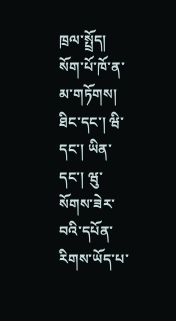ཁྲལ་སྤྲོད། སོག་པོ་ཁོ་ན་མ་གཏོགས། ཐིང་དང་། ཝི་དང་། ཡིན་དང་། ཝུ་སོགས་ཟེར་བའི་དཔོན་རིགས་ཡོད་པ་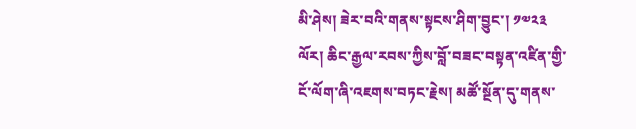མི་ཤེས། ཟེར་བའི་གནས་སྟངས་ཤིག་བྱུང་། ༡༧༢༣ ལོར། ཆིང་རྒྱལ་རབས་ཀྱིས་བློ་བཟང་བསྟན་འཛིན་གྱི་ངོ་ལོག་ཞི་འཇགས་བཏང་རྗེས། མཚོ་སྔོན་དུ་གནས་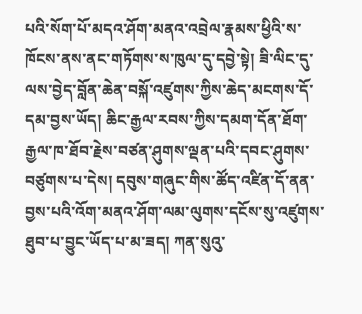པའི་སོག་པོ་མདའ་ཤོག་མནའ་འབྲེལ་རྣམས་ཕྱིའི་ས་ཁོངས་ནས་ནང་གཏོགས་ས་ཁུལ་དུ་དབྱེ་སྟེ། ཟི་ལིང་དུ་ལས་བྱེད་བློན་ཆེན་བསྐོ་འཛུགས་ཀྱིས་ཆེད་མངགས་དོ་དམ་བྱས་ཡོད། ཆིང་རྒྱལ་རབས་ཀྱིས་དམག་དོན་ཐོག་རྒྱལ་ཁ་ཐོབ་རྗེས་བཙན་ཤུགས་ལྡན་པའི་དབང་ཤུགས་བཙུགས་པ་དེས། དབུས་གཞུང་གིས་ཚོད་འཛིན་དོ་ནན་བྱས་པའི་འོག་མནའ་ཤོག་ལམ་ལུགས་དངོས་སུ་འཛུགས་ཐུབ་པ་བྱུང་ཡོད་པ་མ་ཟད། ཀན་སུའུ་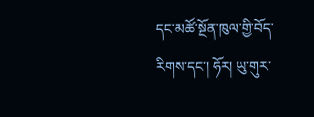དང་མཚོ་སྔོན་ཁུལ་གྱི་བོད་རིགས་དང་། ཧོར། ཡུ་གུར་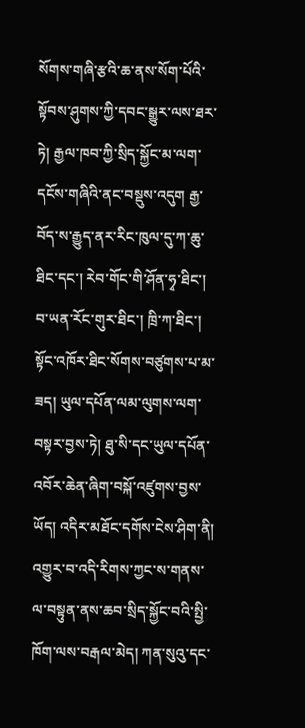སོགས་གཞི་རྩའི་ཆ་ནས་སོག་པོའི་སྟོབས་ཤུགས་ཀྱི་དབང་སྒྱུར་ལས་ཐར་ཏེ། རྒྱལ་ཁབ་ཀྱི་སྲིད་སྐྱོང་མ་ལག་དངོས་གཞིའི་ནང་བསྡུས་འདུག རྒྱ་བོད་ས་རྒྱུད་ནར་རིང་ཁུལ་དུ་ཀ་ཆུ་ཐིང་དང་། རེབ་གོང་གི་ཤོན་ཧྭ་ཐིང་། བ་ཡན་རོང་གུར་ཐིང་། ཁྲི་ཀ་ཐིང་། སྟོང་འཁོར་ཐིང་སོགས་བཙུགས་པ་མ་ཟད། ཡུལ་དཔོན་ལམ་ལུགས་ལག་བསྟར་བྱས་ཏེ། ཐུ་སི་དང་ཡུལ་དཔོན་འབོར་ཆེན་ཞིག་བསྐོ་འཛུགས་བྱས་ཡོད། འདིར་མཐོང་དགོས་ངེས་ཤིག་ནི། འགྱུར་བ་འདི་རིགས་ཀྱང་ས་གནས་ལ་བསྟུན་ནས་ཆབ་སྲིད་སྐྱོང་བའི་སྤྱི་ཁོག་ལས་བརྒལ་མེད། ཀན་སུའུ་དང་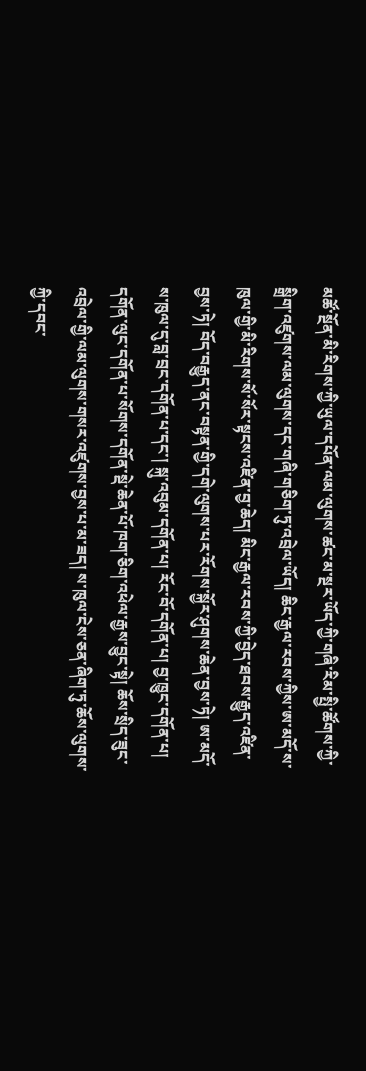མཚོ་སྔོན་མི་རིགས་ཀྱི་ཡུལ་དཔོན་ལམ་ལུགས་ཚང་མ་སྔར་ཡོད་ཀྱི་གཞི་རིམ་སྤྱི་ཚོགས་ཀྱི་སྒྲིག་འཛུགས་ལམ་ལུགས་དང་གཞི་གཅིག་ཏུ་འབྲེལ་ཡོད། ཆིང་རྒྱལ་རབས་ཀྱིས་ཨ་མདོ་ས་ཁུལ་གྱི་མི་རིགས་སོ་སོར་སྟངས་འཛིན་བྱ་ཆེད། མིང་རྒྱལ་རབས་ཀྱི་བྱེད་ཐབས་རྒྱུད་འཛིན་བྱས་ཏེ། བོད་བརྒྱུད་ནང་བསྟན་གྱི་དགེ་ལུགས་པར་རོགས་སྐྱོར་ཤུགས་ཆེན་བྱས་ཏེ། ཨ་མདོ་ས་ཁུལ་དུ་བླ་བྲང་དགོན་པ་དང་། སྐུ་འབུམ་དགོན་པ། རོང་བོ་དགོན་པ། བྱ་ཁྱུང་དགོན་པ། དགོན་ལུང་དགོན་པ་སོགས་དགོན་སྡེ་ཆེན་པོ་ཁག་ཅིག་འཕེལ་རྒྱས་བྱུང་སྟེ། ཆོས་སྲིད་ཟུང་འབྲེལ་གྱི་ལམ་ལུགས་གསར་འཛུགས་བྱས་པ་མ་ཟད། ས་ཁུལ་ངེས་ཅན་ཞིག་ཏུ་ཆོས་ལུགས་ཀྱི་དབང་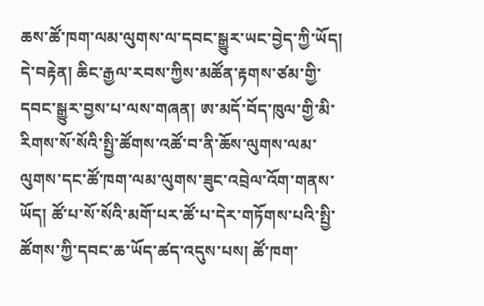ཆས་ཚོ་ཁག་ལམ་ལུགས་ལ་དབང་སྒྱུར་ཡང་བྱེད་ཀྱི་ཡོད།
དེ་བརྟེན། ཆིང་རྒྱལ་རབས་ཀྱིས་མཚོན་རྟགས་ཙམ་གྱི་དབང་སྒྱུར་བྱས་པ་ལས་གཞན། ཨ་མདོ་བོད་ཁུལ་གྱི་མི་རིགས་སོ་སོའི་སྤྱི་ཚོགས་འཚོ་བ་ནི་ཆོས་ལུགས་ལམ་ལུགས་དང་ཚོ་ཁག་ལམ་ལུགས་ཟུང་འབྲེལ་འོག་གནས་ཡོད། ཚོ་པ་སོ་སོའི་མགོ་པར་ཚོ་པ་དེར་གཏོགས་པའི་སྤྱི་ཚོགས་ཀྱི་དབང་ཆ་ཡོད་ཚད་འདུས་པས། ཚོ་ཁག་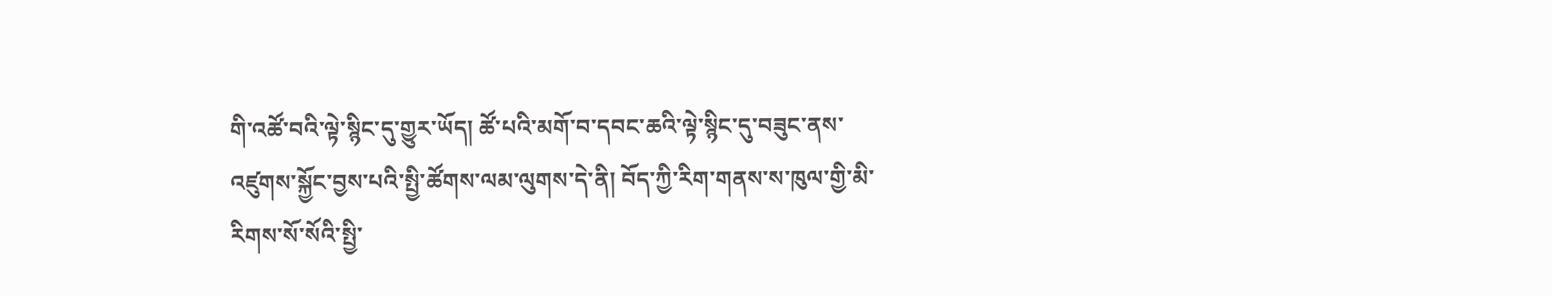གི་འཚོ་བའི་ལྟེ་སྙིང་དུ་གྱུར་ཡོད། ཚོ་པའི་མགོ་བ་དབང་ཆའི་ལྟེ་སྙིང་དུ་བཟུང་ནས་འཛུགས་སྐྱོང་བྱས་པའི་སྤྱི་ཚོགས་ལམ་ལུགས་དེ་ནི། བོད་ཀྱི་རིག་གནས་ས་ཁུལ་གྱི་མི་རིགས་སོ་སོའི་སྤྱི་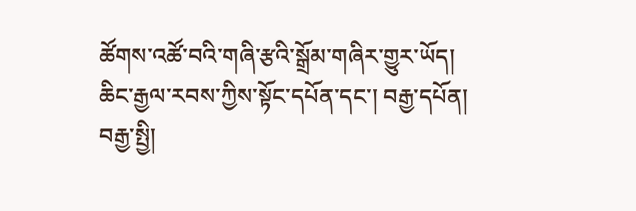ཚོགས་འཚོ་བའི་གཞི་རྩའི་སྒྲོམ་གཞིར་གྱུར་ཡོད། ཆིང་རྒྱལ་རབས་ཀྱིས་སྟོང་དཔོན་དང་། བརྒྱ་དཔོན། བརྒྱ་སྤྱི།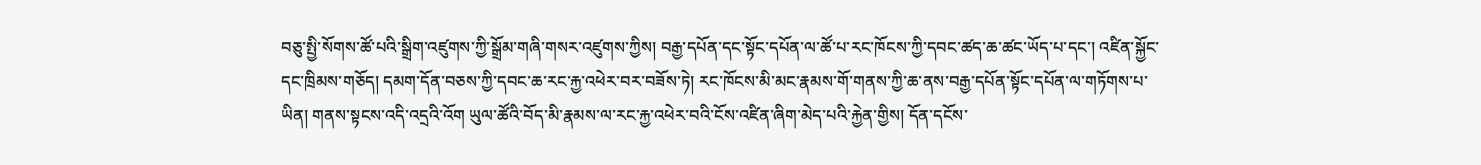བཅུ་སྤྱི་སོགས་ཚོ་པའི་སྒྲིག་འཛུགས་ཀྱི་སྒྲོམ་གཞི་གསར་འཛུགས་ཀྱིས། བརྒྱ་དཔོན་དང་སྟོང་དཔོན་ལ་ཚོ་པ་རང་ཁོངས་ཀྱི་དབང་ཚད་ཆ་ཚང་ཡོད་པ་དང་། འཛིན་སྐྱོང་དང་ཁྲིམས་གཅོད། དམག་དོན་བཅས་ཀྱི་དབང་ཆ་རང་རྐྱ་འཕེར་བར་བཟོས་ཏེ། རང་ཁོངས་མི་མང་རྣམས་གོ་གནས་ཀྱི་ཆ་ནས་བརྒྱ་དཔོན་སྟོང་དཔོན་ལ་གཏོགས་པ་ཡིན། གནས་སྟངས་འདི་འདྲའི་འོག ཡུལ་ཚོའི་བོད་མི་རྣམས་ལ་རང་རྐྱ་འཕེར་བའི་ངོས་འཛིན་ཞིག་མེད་པའི་རྐྱེན་གྱིས། དོན་དངོས་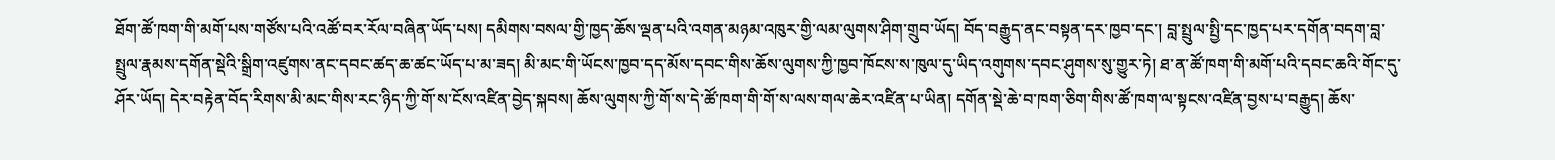ཐོག་ཚོ་ཁག་གི་མགོ་པས་གཙོས་པའི་འཚོ་བར་རོལ་བཞིན་ཡོད་པས། དམིགས་བསལ་གྱི་ཁྱད་ཆོས་ལྡན་པའི་འགན་མཉམ་འཁུར་གྱི་ལམ་ལུགས་ཤིག་གྲུབ་ཡོད། བོད་བརྒྱུད་ནང་བསྟན་དར་ཁྱབ་དང་། བླ་སྤྲུལ་སྤྱི་དང་ཁྱད་པར་དགོན་བདག་བླ་སྤྲུལ་རྣམས་དགོན་སྡེའི་སྒྲིག་འཛུགས་ནང་དབང་ཚད་ཆ་ཚང་ཡོད་པ་མ་ཟད། མི་མང་གི་ཡོངས་ཁྱབ་དད་མོས་དབང་གིས་ཆོས་ལུགས་ཀྱི་ཁྱབ་ཁོངས་ས་ཁུལ་དུ་ཡིད་འགུགས་དབང་ཤུགས་སུ་གྱུར་ཏེ། ཐ་ན་ཚོ་ཁག་གི་མགོ་པའི་དབང་ཆའི་གོང་དུ་ཤོར་ཡོད། དེར་བརྟེན་བོད་རིགས་མི་མང་གིས་རང་ཉིད་ཀྱི་གོ་ས་ངོས་འཛིན་བྱེད་སྐབས། ཆོས་ལུགས་ཀྱི་གོ་ས་དེ་ཚོ་ཁག་གི་གོ་ས་ལས་གལ་ཆེར་འཛིན་པ་ཡིན། དགོན་སྡེ་ཆེ་བ་ཁག་ཅིག་གིས་ཚོ་ཁག་ལ་སྟངས་འཛིན་བྱས་པ་བརྒྱུད། ཆོས་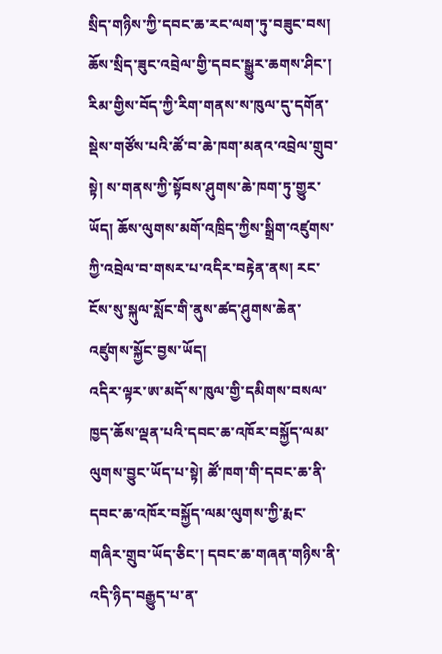སྲིད་གཉིས་ཀྱི་དབང་ཆ་རང་ལག་ཏུ་བཟུང་བས། ཆོས་སྲིད་ཟུང་འབྲེལ་གྱི་དབང་སྒྱུར་ཆགས་ཤིང་། རིམ་གྱིས་བོད་ཀྱི་རིག་གནས་ས་ཁུལ་དུ་དགོན་སྡེས་གཙོས་པའི་ཚོ་བ་ཆེ་ཁག་མནའ་འབྲེལ་གྲུབ་སྟེ། ས་གནས་ཀྱི་སྟོབས་ཤུགས་ཆེ་ཁག་ཏུ་གྱུར་ཡོད། ཆོས་ལུགས་མགོ་འཁྲིད་ཀྱིས་སྒྲིག་འཛུགས་ཀྱི་འབྲེལ་བ་གསར་པ་འདིར་བརྟེན་ནས། རང་ངོས་སུ་སྐུལ་སློང་གི་ནུས་ཚད་ཤུགས་ཆེན་འཛུགས་སྐྱོང་བྱས་ཡོད།
འདིར་ལྟར་ཨ་མདོ་ས་ཁུལ་གྱི་དམིགས་བསལ་ཁྱད་ཆོས་ལྡན་པའི་དབང་ཆ་འཁོར་བསྐྱོད་ལམ་ལུགས་བྱུང་ཡོད་པ་སྟེ། ཚོ་ཁག་གི་དབང་ཆ་ནི་དབང་ཆ་འཁོར་བསྐྱོད་ལམ་ལུགས་ཀྱི་རྨང་གཞིར་གྲུབ་ཡོད་ཅིང་། དབང་ཆ་གཞན་གཉིས་ནི་འདི་ཉིད་བརྒྱུད་པ་ན་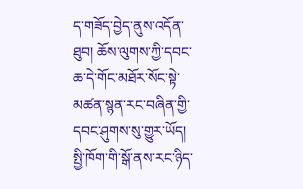ད་གཟོད་བྱེད་ནུས་འདོན་ཐུབ། ཆོས་ལུགས་ཀྱི་དབང་ཆ་དེ་གོང་མཐོར་སོང་སྟེ་མཚན་སྙན་རང་བཞིན་གྱི་དབང་ཤུགས་སུ་གྱུར་ཡོད། སྤྱི་ཁོག་གི་སྒོ་ནས་རང་ཉིད་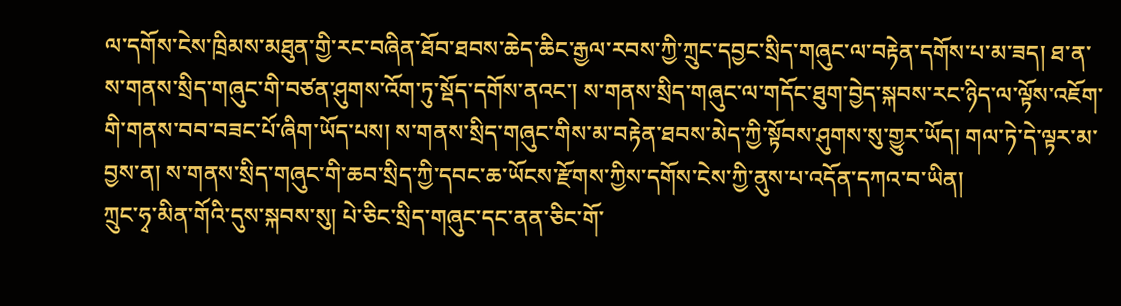ལ་དགོས་ངེས་ཁྲིམས་མཐུན་གྱི་རང་བཞིན་ཐོབ་ཐབས་ཆེད་ཆིང་རྒྱལ་རབས་ཀྱི་ཀྲུང་དབྱང་སྲིད་གཞུང་ལ་བརྟེན་དགོས་པ་མ་ཟད། ཐ་ན་ས་གནས་སྲིད་གཞུང་གི་བཙན་ཤུགས་འོག་ཏུ་སྡོད་དགོས་ནའང་། ས་གནས་སྲིད་གཞུང་ལ་གདོང་ཐུག་བྱེད་སྐབས་རང་ཉིད་ལ་ལྟོས་འཇོག་གི་གནས་བབ་བཟང་པོ་ཞིག་ཡོད་པས། ས་གནས་སྲིད་གཞུང་གིས་མ་བརྟེན་ཐབས་མེད་ཀྱི་སྟོབས་ཤུགས་སུ་གྱུར་ཡོད། གལ་ཏེ་དེ་ལྟར་མ་བྱས་ན། ས་གནས་སྲིད་གཞུང་གི་ཆབ་སྲིད་ཀྱི་དབང་ཆ་ཡོངས་རྫོགས་ཀྱིས་དགོས་ངེས་ཀྱི་ནུས་པ་འདོན་དཀའ་བ་ཡིན།
ཀྲུང་ཧྭ་མིན་གོའི་དུས་སྐབས་སུ། པེ་ཅིང་སྲིད་གཞུང་དང་ནན་ཅིང་གོ་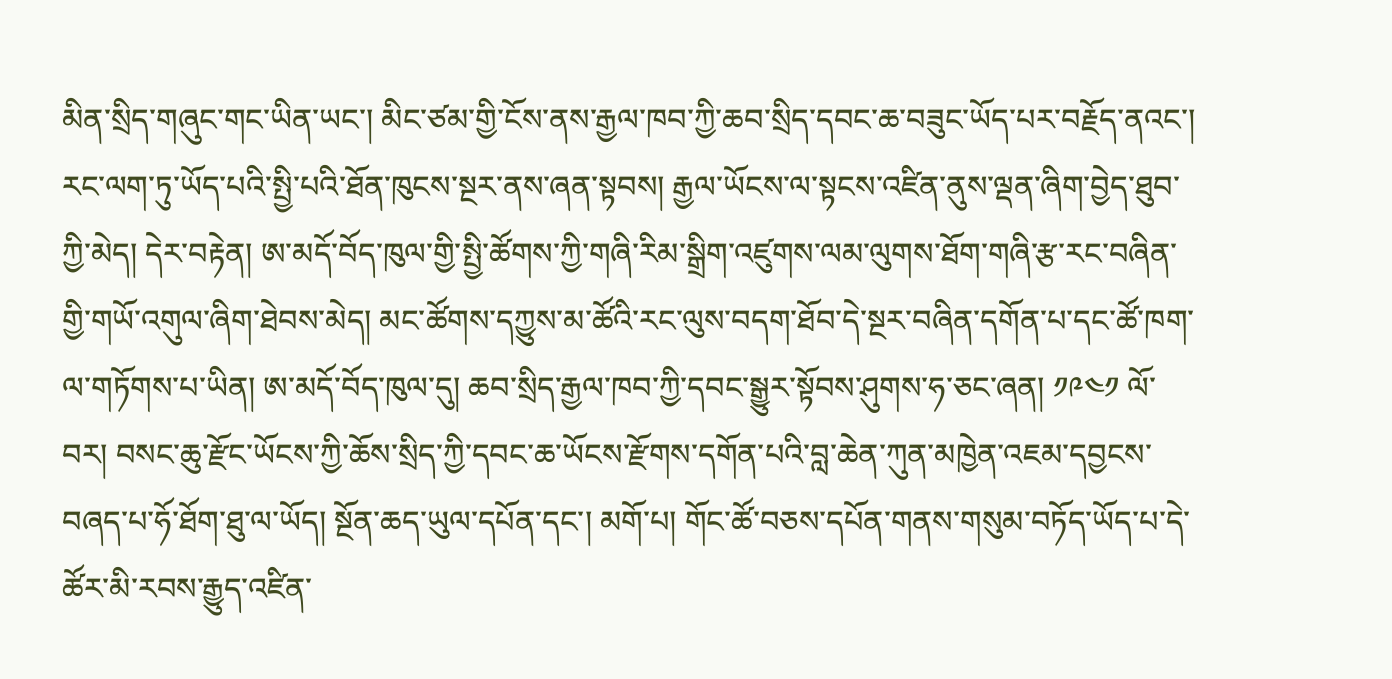མིན་སྲིད་གཞུང་གང་ཡིན་ཡང་། མིང་ཙམ་གྱི་ངོས་ནས་རྒྱལ་ཁབ་ཀྱི་ཆབ་སྲིད་དབང་ཆ་བཟུང་ཡོད་པར་བརྗོད་ནའང་། རང་ལག་ཏུ་ཡོད་པའི་སྤྱི་པའི་ཐོན་ཁུངས་སྔར་ནས་ཞན་སྟབས། རྒྱལ་ཡོངས་ལ་སྟངས་འཛིན་ནུས་ལྡན་ཞིག་བྱེད་ཐུབ་ཀྱི་མེད། དེར་བརྟེན། ཨ་མདོ་བོད་ཁུལ་གྱི་སྤྱི་ཚོགས་ཀྱི་གཞི་རིམ་སྒྲིག་འཛུགས་ལམ་ལུགས་ཐོག་གཞི་རྩ་རང་བཞིན་གྱི་གཡོ་འགུལ་ཞིག་ཐེབས་མེད། མང་ཚོགས་དཀྱུས་མ་ཚོའི་རང་ལུས་བདག་ཐོབ་དེ་སྔར་བཞིན་དགོན་པ་དང་ཚོ་ཁག་ལ་གཏོགས་པ་ཡིན། ཨ་མདོ་བོད་ཁུལ་དུ། ཆབ་སྲིད་རྒྱལ་ཁབ་ཀྱི་དབང་སྒྱུར་སྟོབས་ཤུགས་ཧ་ཅང་ཞན། ༡༩༤༡ ལོ་བར། བསང་ཆུ་རྫོང་ཡོངས་ཀྱི་ཆོས་སྲིད་ཀྱི་དབང་ཆ་ཡོངས་རྫོགས་དགོན་པའི་བླ་ཆེན་ཀུན་མཁྱེན་འཇམ་དབྱངས་བཞད་པ་ཧོ་ཐོག་ཐུ་ལ་ཡོད། སྔོན་ཆད་ཡུལ་དཔོན་དང་། མགོ་པ། གོང་ཚོ་བཅས་དཔོན་གནས་གསུམ་བཏོད་ཡོད་པ་དེ་ཚོར་མི་རབས་རྒྱུད་འཛིན་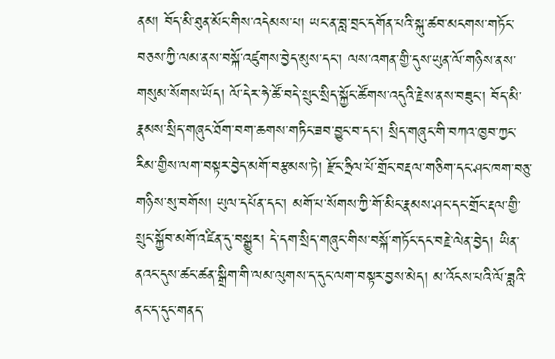ནམ། བོད་མི་ཐུན་མོང་གིས་འདེམས་པ། ཡང་ན་བླ་བྲང་དགོན་པའི་སྐུ་ཚབ་མངགས་གཏོང་བཅས་ཀྱི་ལམ་ནས་བསྐོ་འཛུགས་བྱེད་མུས་དང་། ལས་འགན་གྱི་དུས་ཡུན་ལོ་གཉིས་ནས་གསུམ་སོགས་ཡོད། ལོ་དེར་ཧེ་ཚོ་བདེ་སྲུང་སྲིད་སྐྱོང་ཚོགས་འདུའི་རྗེས་ནས་བཟུང་། བོད་མི་རྣམས་སྲིད་གཞུང་ཐོག་བག་ཆགས་གཏིང་ཟབ་བྱུང་བ་དང་། སྲིད་གཞུང་གི་བཀའ་ཁྱབ་ཀྱང་རིམ་གྱིས་ལག་བསྟར་བྱེད་མགོ་བརྩམས་ཏེ། རྫོང་ཧྲིལ་པོ་གྲོང་བརྡལ་གཅིག་དང་ཤང་ཁག་བཅུ་གཉིས་སུ་བགོས། ཡུལ་དཔོན་དང་། མགོ་པ་སོགས་ཀྱི་གོ་མིང་རྣམས་ཤང་དང་གྲོང་རྡལ་གྱི་སྲུང་སྐྱོབ་མགོ་འཛིན་དུ་བསྒྱུར། དེ་དག་སྲིད་གཞུང་གིས་བསྐོ་གཏོང་དང་བརྗེ་ལེན་བྱེད། ཡིན་ནའང་དུས་ཚང་ཚན་སྒྲིག་གི་ལམ་ལུགས་ད་དུང་ལག་བསྟར་བྱས་མེད། མ་འོངས་པའི་ལོ་ཟླའི་ནང་ད་དུང་གནད་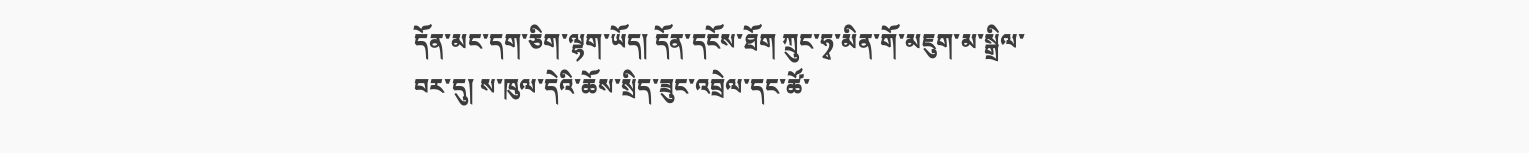དོན་མང་དག་ཅིག་ལྷག་ཡོད། དོན་དངོས་ཐོག ཀྲུང་ཧྭ་མིན་གོ་མཇུག་མ་སྒྲིལ་བར་དུ། ས་ཁུལ་དེའི་ཆོས་སྲིད་ཟུང་འབྲེལ་དང་ཚོ་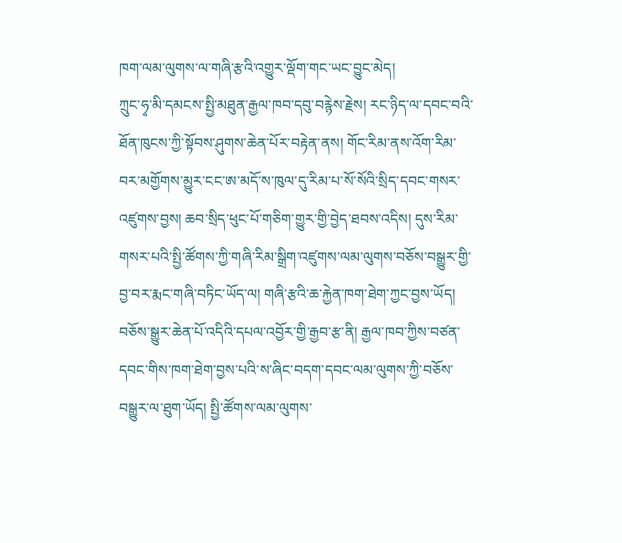ཁག་ལམ་ལུགས་ལ་གཞི་རྩའི་འགྱུར་ལྡོག་གང་ཡང་བྱུང་མེད།
ཀྲུང་ཧྭ་མི་དམངས་སྤྱི་མཐུན་རྒྱལ་ཁབ་དབུ་བརྙེས་རྗེས། རང་ཉིད་ལ་དབང་བའི་ཐོན་ཁུངས་ཀྱི་སྟོབས་ཤུགས་ཆེན་པོར་བརྟེན་ནས། གོང་རིམ་ནས་འོག་རིམ་བར་མགྱོགས་མྱུར་ངང་ཨ་མདོ་ས་ཁུལ་དུ་རིམ་པ་སོ་སོའི་སྲིད་དབང་གསར་འཛུགས་བྱས། ཆབ་སྲིད་ཕུང་པོ་གཅིག་གྱུར་གྱི་བྱེད་ཐབས་འདིས། དུས་རིམ་གསར་པའི་སྤྱི་ཚོགས་ཀྱི་གཞི་རིམ་སྒྲིག་འཛུགས་ལམ་ལུགས་བཅོས་བསྒྱུར་གྱི་བྱ་བར་རྨང་གཞི་བཏིང་ཡོད་ལ། གཞི་རྩའི་ཆ་རྐྱེན་ཁག་ཐེག་ཀྱང་བྱས་ཡོད། བཅོས་སྒྱུར་ཆེན་པོ་འདིའི་དཔལ་འབྱོར་གྱི་རྒྱབ་རྩ་ནི། རྒྱལ་ཁབ་ཀྱིས་བཙན་དབང་གིས་ཁག་ཐེག་བྱས་པའི་ས་ཞིང་བདག་དབང་ལམ་ལུགས་ཀྱི་བཅོས་བསྒྱུར་ལ་ཐུག་ཡོད། སྤྱི་ཚོགས་ལམ་ལུགས་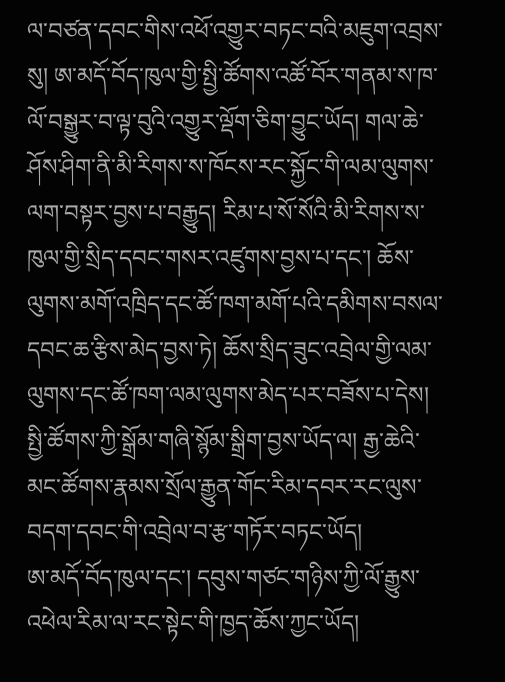ལ་བཙན་དབང་གིས་འཕོ་འགྱུར་བཏང་བའི་མཇུག་འབྲས་སུ། ཨ་མདོ་བོད་ཁུལ་གྱི་སྤྱི་ཚོགས་འཚོ་བོར་གནམ་ས་ཁ་ལོ་བསྒྱུར་བ་ལྟ་བུའི་འགྱུར་ལྡོག་ཅིག་བྱུང་ཡོད། གལ་ཆེ་ཤོས་ཤིག་ནི་མི་རིགས་ས་ཁོངས་རང་སྐྱོང་གི་ལམ་ལུགས་ལག་བསྟར་བྱས་པ་བརྒྱུད། རིམ་པ་སོ་སོའི་མི་རིགས་ས་ཁུལ་གྱི་སྲིད་དབང་གསར་འཛུགས་བྱས་པ་དང་། ཆོས་ལུགས་མགོ་འཁྲིད་དང་ཚོ་ཁག་མགོ་པའི་དམིགས་བསལ་དབང་ཆ་རྩིས་མེད་བྱས་ཏེ། ཆོས་སྲིད་ཟུང་འབྲེལ་གྱི་ལམ་ལུགས་དང་ཚོ་ཁག་ལམ་ལུགས་མེད་པར་བཟོས་པ་དེས། སྤྱི་ཚོགས་ཀྱི་སྒྲོམ་གཞི་སྙོམ་སྒྲིག་བྱས་ཡོད་ལ། རྒྱ་ཆེའི་མང་ཚོགས་རྣམས་སྲོལ་རྒྱུན་གོང་རིམ་དབར་རང་ལུས་བདག་དབང་གི་འབྲེལ་བ་རྩ་གཏོར་བཏང་ཡོད།
ཨ་མདོ་བོད་ཁུལ་དང་། དབུས་གཙང་གཉིས་ཀྱི་ལོ་རྒྱུས་འཕེལ་རིམ་ལ་རང་སྟེང་གི་ཁྱད་ཆོས་ཀྱང་ཡོད།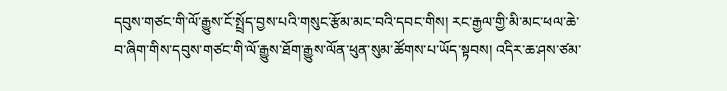དབུས་གཙང་གི་ལོ་རྒྱུས་ངོ་སྤྲོད་བྱས་པའི་གསུང་རྩོམ་མང་བའི་དབང་གིས། རང་རྒྱལ་གྱི་མི་མང་ཕལ་ཆེ་བ་ཞིག་གིས་དབུས་གཙང་གི་ལོ་རྒྱུས་ཐོག་རྒྱུས་ལོན་ཕུན་སུམ་ཚོགས་པ་ཡོད་སྟབས། འདིར་ཆ་ཤས་ཙམ་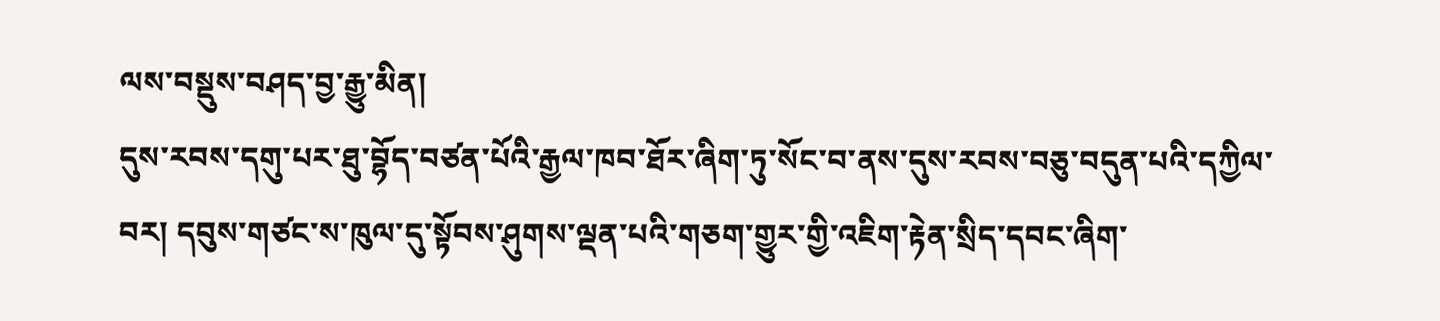ལས་བསྡུས་བཤད་བྱ་རྒྱུ་མིན།
དུས་རབས་དགུ་པར་ཐུ་བྷོད་བཙན་པོའི་རྒྱལ་ཁབ་ཐོར་ཞིག་ཏུ་སོང་བ་ནས་དུས་རབས་བཅུ་བདུན་པའི་དཀྱིལ་བར། དབུས་གཙང་ས་ཁུལ་དུ་སྟོབས་ཤུགས་ལྡན་པའི་གཅག་གྱུར་གྱི་འཇིག་རྟེན་སྲིད་དབང་ཞིག་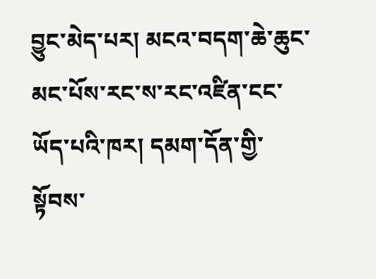བྱུང་མེད་པར། མངའ་བདག་ཆེ་ཆུང་མང་པོས་རང་ས་རང་འཛིན་ངང་ཡོད་པའི་ཁར། དམག་དོན་གྱི་སྟོབས་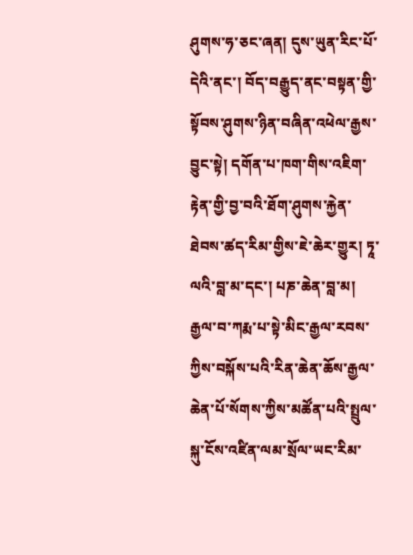ཤུགས་ཧ་ཅང་ཞན། དུས་ཡུན་རིང་པོ་དེའི་ནང་། བོད་བརྒྱུད་ནང་བསྟན་གྱི་སྟོབས་ཤུགས་ཉིན་བཞིན་འཕེལ་རྒྱས་བྱུང་སྟེ། དགོན་པ་ཁག་གིས་འཇིག་རྟེན་གྱི་བྱ་བའི་ཐོག་ཤུགས་རྐྱེན་ཐེབས་ཚད་རིམ་གྱིས་ཇེ་ཆེར་གྱུར། ཏཱ་ལའི་བླ་མ་དང་། པཎ་ཆེན་བླ་མ། རྒྱལ་བ་ཀརྨ་པ་སྟེ་མིང་རྒྱལ་རབས་ཀྱིས་བསྐོས་པའི་རིན་ཆེན་ཆོས་རྒྱལ་ཆེན་པོ་སོགས་ཀྱིས་མཚོན་པའི་སྤྲུལ་སྐུ་ངོས་འཛིན་ལམ་སྲོལ་ཡང་རིམ་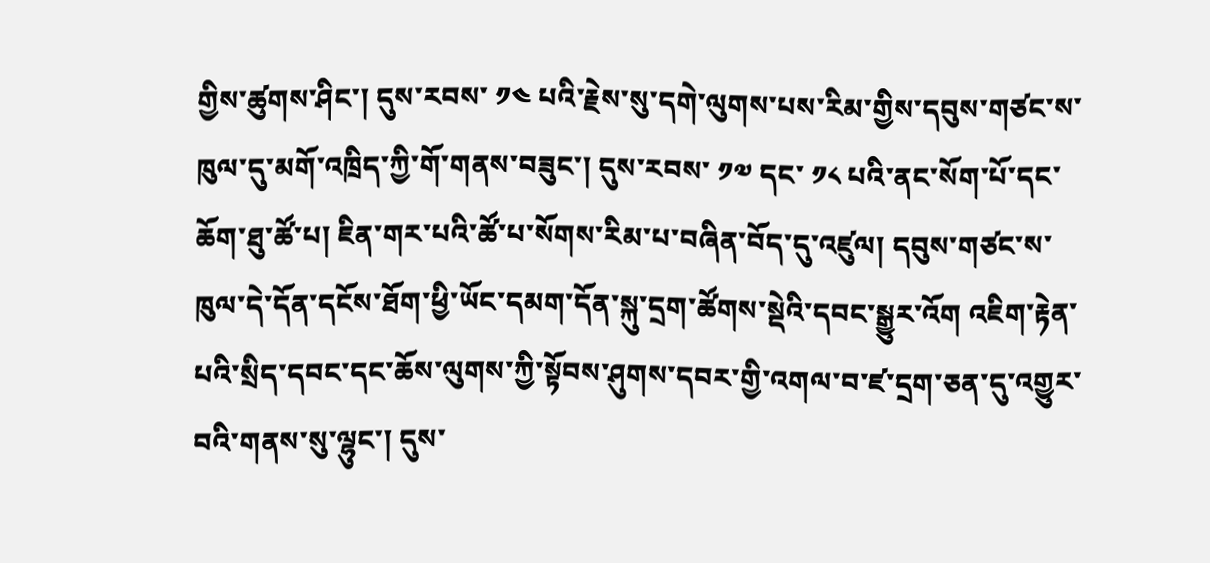གྱིས་ཚུགས་ཤིང་། དུས་རབས་ ༡༤ པའི་རྗེས་སུ་དགེ་ལུགས་པས་རིམ་གྱིས་དབུས་གཙང་ས་ཁུལ་དུ་མགོ་འཁྲིད་ཀྱི་གོ་གནས་བཟུང་། དུས་རབས་ ༡༧ དང་ ༡༨ པའི་ནང་སོག་པོ་དང་ཆོག་ཐུ་ཚོ་པ། ཇིན་གར་པའི་ཚོ་པ་སོགས་རིམ་པ་བཞིན་བོད་དུ་འཛུལ། དབུས་གཙང་ས་ཁུལ་དེ་དོན་དངོས་ཐོག་ཕྱི་ཡོང་དམག་དོན་སྐུ་དྲག་ཚོགས་སྡེའི་དབང་སྒྱུར་འོག འཇིག་རྟེན་པའི་སྲིད་དབང་དང་ཆོས་ལུགས་ཀྱི་སྟོབས་ཤུགས་དབར་གྱི་འགལ་བ་ཛ་དྲག་ཅན་དུ་འགྱུར་བའི་གནས་སུ་ལྷུང་། དུས་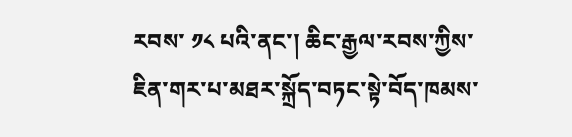རབས་ ༡༨ པའི་ནང་། ཆིང་རྒྱལ་རབས་ཀྱིས་ཇིན་གར་པ་མཐར་སྐྲོད་བཏང་སྟེ་བོད་ཁམས་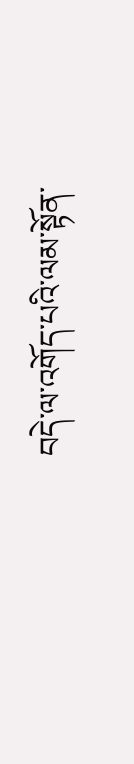བདེ་ལ་འགོད་པའི་ལམ་སྟོན་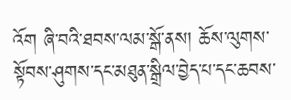འོག ཞི་བའི་ཐབས་ལམ་སྒོ་ནས། ཆོས་ལུགས་སྟོབས་ཤུགས་དང་མཐུན་སྒྲིལ་བྱེད་པ་དང་ཆབས་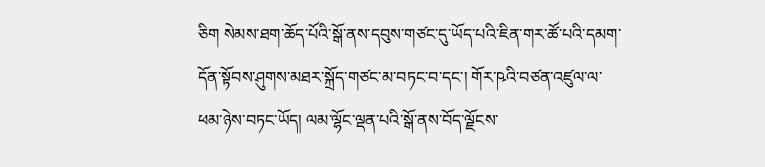ཅིག སེམས་ཐག་ཆོད་པོའི་སྒོ་ནས་དབུས་གཙང་དུ་ཡོད་པའི་ཇིན་གར་ཚོ་པའི་དམག་དོན་སྟོབས་ཤུགས་མཐར་སྐྲོད་གཙང་མ་བཏང་བ་དང་། གོར་ཥའི་བཙན་འཛུལ་ལ་ཕམ་ཉེས་བཏང་ཡོད། ལམ་ལྷོང་ལྡན་པའི་སྒོ་ནས་བོད་ལྗོངས་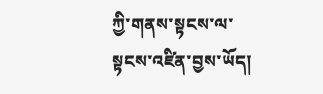ཀྱི་གནས་སྟངས་ལ་སྟངས་འཛིན་བྱས་ཡོད།